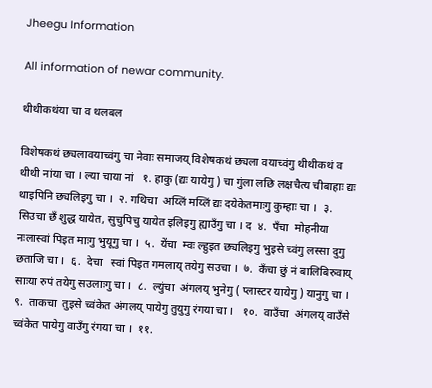Jheegu Information

All information of newar community.

थीथीकथंया चा व थलबल

विशेषकथं छ्यलावयाच्वंगु चा नेवाः समाजय् विशेषकथं छ्यला वयाच्वंगु थीथीकथं व थीथी नांया चा । ल्या चाया नां   १. हाकु (द्यः यायेगु ) चा गुंला लछि लक्षचैत्य चीबाहाः द्यः थाइपिनि छ्यलिइगु चा ।  २. गथिचा  अय्लिं मय्लिं द्यः दयेकेतमाःगु कुम्हाः चा ।  ३.  सिउचा छँ शुद्ध यायेत, सुचुपिचु यायेत इलिइगु ह्याउँगु चा । द  ४.  पँचा  मोहनीया नःलास्वां पिइत माःगु भुयूगु चा ।  ५.  येंचा  म्वः ल्हुइत छ्यलिइगु भुइसे च्वंगु लस्सा दुगु छताजि चा ।  ६.  देचा   स्वां पिइत गमलाय् तयेगु सउचा ।  ७.  कँचा छुं नं बालिबिरुवाय् साःया रुपं तयेगु सउलाःगु चा ।  ८.  ल्युंचा  अंगलय् भुनेगु ( प्लास्टर यायेगु ) यानुगु चा ।  ९.  ताकचा  तुइसे च्वंकेत अंगलय् पायेगु तुयुगु रंगया चा ।   १०.  वाउँचा  अंगलय् वाउँसे च्वंकेत पायेगु वाउँगु रंगया चा ।  ११.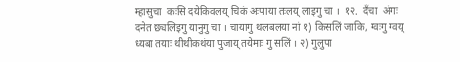म्हासुचा  कःसि दयेकिवलय् चिकं अःपाया तःलय् लाइगु चा ।  १२.  दँचा  अंगः दनेत छ्यलिइगु यानुगु चा । चायागु थलबलया नां १) किसलिं जाकि, ग्वःगु ग्वय् ध्यबा तयाः थीथीकथंया पुजाय् तयेमाः गु सलिं । २) गुलुपा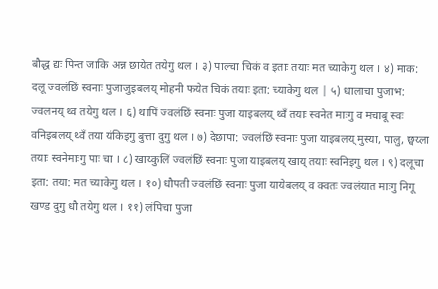बौद्ध द्यः पिन्त जाकि अन्न छायेत तयेगु थल । ३) पाल्चा चिकं व इताः तयाः मत च्याकेगु थल । ४) माक: दलू ज्वलंछिं स्वनाः पुजाजुइबलय् मोहनी फयेत चिकं तयाः इता: च्याकेगु थल | ५) धालाचा पुजाभ: ज्वलनय् थ्व तयेगु थल । ६) थापिं ज्वलंछिं स्वनाः पुजा याइबलय् थ्वँ तयाः स्वनेत माःगु व मचाबू स्वः वनिइबलय् थ्वँ तया यंकिइगु बुत्ता दुगु थल । ७) देछापा: ज्वलंछिं स्वनाः पुजा याइबलय् मुस्या, पालु, छ्वय्ला तयाः स्वनेमाःगु पाः चा । ८) खाय्कुलिं ज्वलंछिं स्वनाः पुजा याइबलय् खाय् तयाः स्वनिइगु थल । ९) दलूचा इता: तया: मत च्याकेगु थल । १०) धौपती ज्वलंछिं स्वनाः पुजा यायेबलय् व क्वतः ज्वलंयात माःगु निगू खण्ड दुगु धौ तयेगु थल । ११) लंपिचा पुजा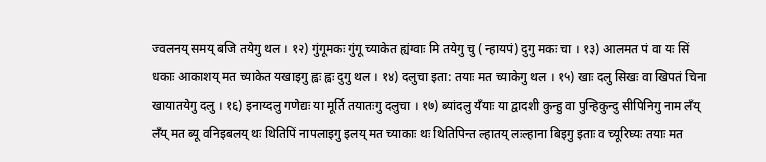ज्वलनय् समय् बजि तयेगु थल । १२) गुंगूमकः गुंगू च्याकेत ह्यंग्वाः मि तयेगु चु ( न्हायपं) दुगु मकः चा । १३) आलमत पं वा यः सिं धकाः आकाशय् मत च्याकेत यखाइगु ह्वः ह्वः दुगु थल । १४) दलुचा इता: तयाः मत च्याकेगु थल । १५) खाः दलु सिखः वा खिपतं चिना खायातयेगु दलु । १६) इनाय्दलु गणेद्यः या मूर्ति तयातःगु दलुचा । १७) ब्यांदलु यँयाः या द्वादशी कुन्हु वा पुन्हिकुन्दु सीपिनिगु नाम लँय् लँय् मत ब्यू वनिइबलय् थः थितिपिं नापलाइगु इलय् मत च्याकाः थः थितिपिन्त ल्हातय् लःल्हाना बिइगु इताः व च्यूरिघ्यः तयाः मत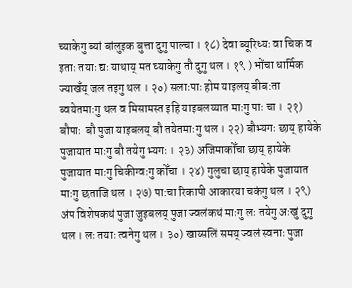च्याकेगु ब्यां बांलुइक बुत्ता दुगु पाल्चा । १८) देवा ब्यूरिध्यः वा चिक व इताः तयाः द्यः याथाय् मत घ्याकेगु तौ दुगु थल । १९ ) भोंचा धार्मिक ज्याखँय् जल तइगु थल । २०) सलाःपाः होम याइलय् बीब:ता ब्वयेतमाःगु थल व मिसामस्त इहि याइबलय्यात माःगु पाः चा । २१) बौपाः  बौ पुजा याइबलय् बौ तयेतमाःगु थल । २२) बौभ्यगः छाय् हायेके पुजायात माःगु बौ तयेगु भ्यगः । २३) अजिमाकोँचा छाय् हायेके पुजायात माःगु चिकीग्वःगु कोँचा । २४) गुलुचा छाय् हायेके पुजायात माःगु छताजि थल । २७) पा:चा रिकापी आकारया चकंगु थल । २९) अंप विशेषकथं पुजा जुइबलय् पुजा ज्वलंकथं माःगु लः तयेगु अःखुं दुगु थल । लः तयाः त्वनेगु थल । ३०) खाय्सलिं समय् ज्वलं स्वनाः पुजा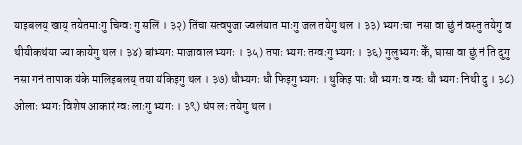याइबलय् खाय् तयेतमाःगु चिग्वः गु सलिं । ३२) तिंचा सत्वपुजा ज्वलंयात माःगु जल तयेगु थल । ३३) भ्यगःचा  नसा वा छुं नं वस्तु तयेगु व थीयीकथंया ज्या कायेगु थल । ३४) बांभ्यगः माजावाल भ्यगः । ३५) तपाः भ्यगः तग्वःगु भ्यगः । ३६) गुलुभ्यगः केँ, घासा वा छुं नं ति दुगु नसा गनं तापाक यंके मालिइबलय् तया यंकिइगु थल । ३७) धौभ्यगः धौ फिइगु भ्यगः । थुकिइ पाः धौ भ्यगः व ग्वः धौ भ्यगः निथी दु । ३८) ओलाः भ्यगः विशेष आकारं ग्वः लाःगु भ्यगः । ३९) धंप लः तयेगु थल ।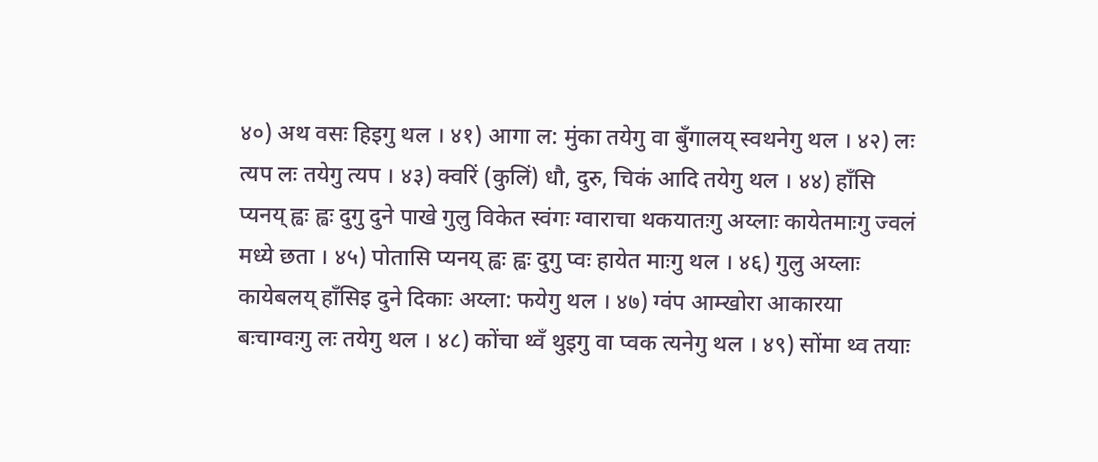४०) अथ वसः हिइगु थल । ४१) आगा ल: मुंका तयेगु वा बुँगालय् स्वथनेगु थल । ४२) लः त्यप लः तयेगु त्यप । ४३) क्वरिं (कुलिं) धौ, दुरु, चिकं आदि तयेगु थल । ४४) हाँसि प्यनय् ह्वः ह्वः दुगु दुने पाखे गुलु विकेत स्वंगः ग्वाराचा थकयातःगु अय्लाः कायेतमाःगु ज्वलं मध्ये छता । ४५) पोतासि प्यनय् ह्वः ह्वः दुगु प्वः हायेत माःगु थल । ४६) गुलु अय्लाः कायेबलय् हाँसिइ दुने दिकाः अय्ला: फयेगु थल । ४७) ग्वंप आम्खोरा आकारया बःचाग्वःगु लः तयेगु थल । ४८) कोंचा थ्वँ थुइगु वा प्वक त्यनेगु थल । ४९) सोंमा थ्व तयाः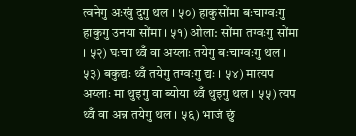त्वनेगु अःखुं दुगु थल । ५०) हाकुसोंमा बःचाग्वःगु हाकुगु उनया सोंमा । ५१) ओला: सोंमा तग्वःगु सोंमा । ५२) घःचा थ्वँ वा अय्लाः तयेगु बःचाग्वःगु थल । ५३) बकुद्यः थ्वँ तयेगु तग्वःगु द्यः । ५४) मात्यप अय्लाः मा थुइगु वा ब्योया थ्वँ थुइगु थल । ५५) त्यप थ्वँ वा अन्न तयेगु थल । ५६) भाजं छुं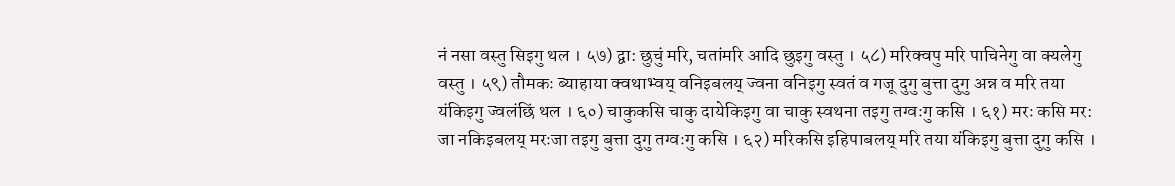नं नसा वस्तु सिइगु थल । ५७) द्वा: छुचुं मरि, चतांमरि आदि छुइगु वस्तु । ५८) मरिक्वपु मरि पाचिनेगु वा क्यलेगु वस्तु । ५९) तौमकः ब्याहाया क्वथाभ्वय् वनिइबलय् ज्वना वनिइगु स्वतं व गजू दुगु बुत्ता दुगु अन्न व मरि तया यंकिइगु ज्वलंछिं थल । ६०) चाकुकसि चाकु दायेकिइगु वा चाकु स्वथना तइगु तग्वःगु कसि । ६१) मरः कसि मर: जा नकिइबलय् मरःजा तइगु बुत्ता दुगु तग्वःगु कसि । ६२) मरिकसि इहिपाबलय् मरि तया यंकिइगु बुत्ता दुगु कसि ।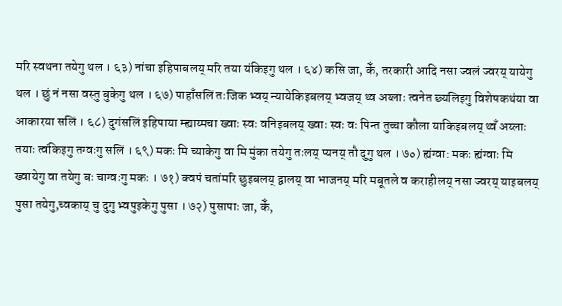मरि स्वथना तयेगु थल । ६३) नांचा इहिपाबलय् मरि तया यंकिइगु थल । ६४) कसि जा, केँ, तरकारी आदि नसा ज्वलं ज्वरय् यायेगु थल । छुं नं नसा वस्तु बुकेगु थल । ६७) पाहाँसलिं तःजिक भ्वय् न्यायेकिइबलय् भ्वजय् थ्व अय्लाः त्वनेत छ्यलिइगु विशेषकथंया वा आकारया सलिं । ६८) दुगंसलिं इहिपाया म्ह्याय्मचा ख्वाः स्वः वनिइबलय् ख्वाः स्वः वः पिन्त तुच्चा कौला याकिइबलय् थ्वँ अय्लाः तयाः त्वंकिइगु तग्वःगु सलिं । ६९) मकः मि च्याकेगु वा मि मुंका तयेगु तःलय् प्यनय् तौ दुगु थल । ७०) ह्यंग्वा: मकः ह्यंग्वाः मि ख्वायेगु वा तयेगु बः चाग्वःगु मकः । ७१) क्वपं चतांमरि छुइबलय् द्वालय् वा भाजनय् मरि मबूतले व कराहीलय् नसा ज्वरय् याइबलय् पुसा तयेगु,च्वकाय् चु दुगु भ्वपुइकेगु पुसा । ७२) पुसापाः जा, केँ,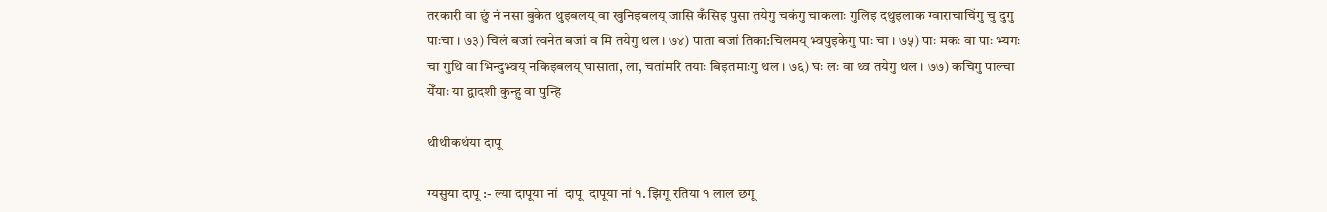तरकारी वा छुं नं नसा बुकेत थुइबलय् वा खुनिइबलय् जासि कँसिइ पुसा तयेगु चकंगु चाकलाः गुलिइ दथुइलाक ग्वाराचाचिंगु चु दुगु पाःचा । ७३) चिलं बजां त्वनेत बजां व मि तयेगु थल । ७४) पाता बजां तिका:चिलमय् भ्वपुइकेगु पाः चा । ७५) पाः मकः वा पाः भ्यगः चा गुथि वा भिन्दुभ्वय् नकिइबलय् घासाता, ला, चतांमरि तयाः बिइतमाःगु थल । ७६) घः लः वा थ्व तयेगु थल । ७७) कचिगु पाल्चा येँयाः या द्वादशी कुन्हु वा पुन्हि

थीथीकथंया दापू

ग्यसुया दापू :- ल्या दापूया नां  दापू  दापूया नां १. झिगू रतिया १ लाल छगू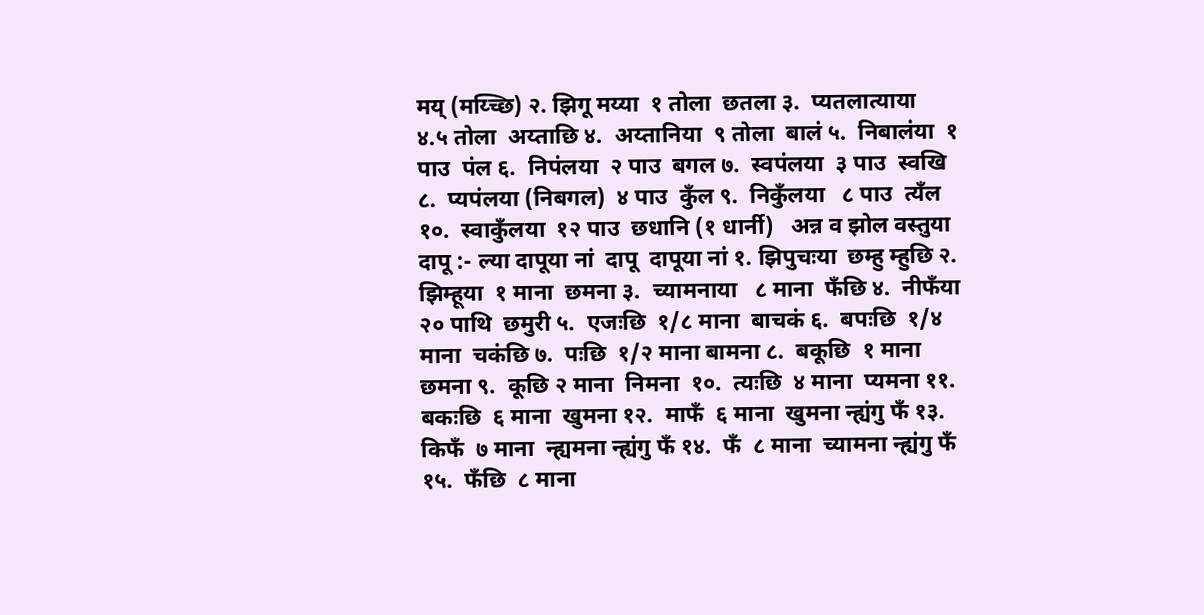मय् (मय्च्छि) २. झिगू मय्या  १ तोला  छतला ३.  प्यतलात्याया  ४.५ तोला  अय्ताछि ४.  अय्तानिया  ९ तोला  बालं ५.  निबालंया  १ पाउ  पंल ६.  निपंलया  २ पाउ  बगल ७.  स्वपंलया  ३ पाउ  स्वखि ८.  प्यपंलया (निबगल)  ४ पाउ  कुँल ९.  निकुँलया   ८ पाउ  त्यँल १०.  स्वाकुँलया  १२ पाउ  छधानि (१ धार्नी)   अन्न व झोल वस्तुया दापू :- ल्या दापूया नां  दापू  दापूया नां १. झिपुचःया  छम्हु म्हुछि २. झिम्हूया  १ माना  छमना ३.  च्यामनाया   ८ माना  फँछि ४.  नीफँया  २० पाथि  छमुरी ५.  एजःछि  १/८ माना  बाचकं ६.  बपःछि  १/४ माना  चकंछि ७.  पःछि  १/२ माना बामना ८.  बकूछि  १ माना छमना ९.  कूछि २ माना  निमना  १०.  त्यःछि  ४ माना  प्यमना ११.  बकःछि  ६ माना  खुमना १२.  माफँ  ६ माना  खुमना न्ह्यंगु फँ १३.  किफँ  ७ माना  न्ह्यमना न्ह्यंगु फँ १४.  फँ  ८ माना  च्यामना न्ह्यंगु फँ १५.  फँछि  ८ माना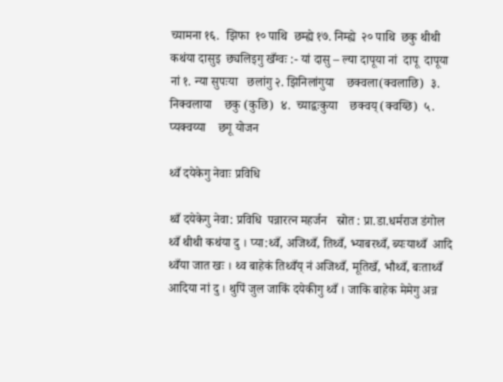च्यामना १६.  झिफा  १० पाथि  छम्ह्ये १७. निम्ह्ये  २० पाथि  छकु थीथी कथंया दासुइ  छ्यलिइगु खँग्वः :- यां दासु – ल्या दापूया नां  दापू  दापूया नां १. न्या सुपःया   छलांगु २. झिनिलांगुया    छक्वला(क्वलाछि)  ३.  निक्वलाया    छकु (कुछि)  ४.  च्याद्वःकुया    छक्वय् (क्वय्छि)  ५.  प्यक्वय्या    छगू योजन

थ्वँ दयेकेगु नेवाः प्रविधि

थ्वँ दयेकेगु नेवा: प्रविधि  पन्नारत्न महर्जन   स्रोत : प्रा.डा.धर्मराज डंगोल               थ्वँ थीथी कथंया दु । प्या:थ्वँ, अजिथ्वँ, तिथ्वँ, भ्याबरथ्वँ, ब्यःयाथ्वँ  आदि थ्वँया जात खः । थ्व बाहेकं तिथ्वँय् नं अजिथ्वँ, मूतिखँ, भौथ्वँ, बःताथ्वँ आदिया नां दु । थुपिं जुल जाकिं दयेकीगु थ्वँ । जाकि बाहेक मेमेगु अन्न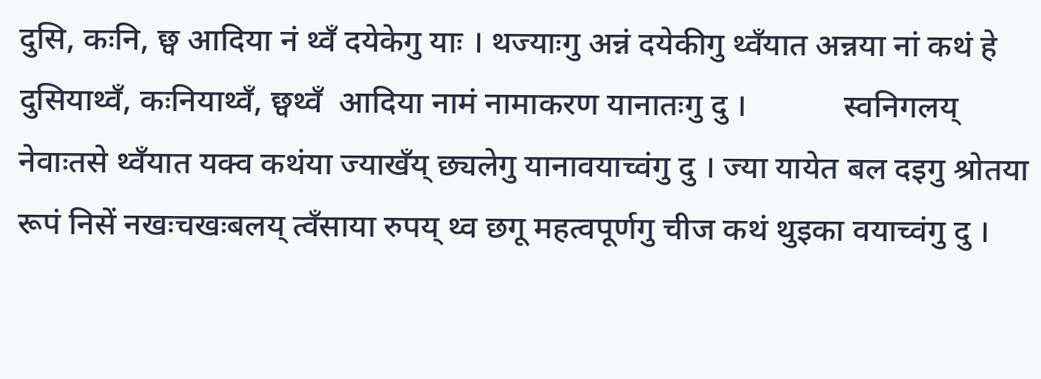दुसि, कःनि, छ्व आदिया नं थ्वँ दयेकेगु याः । थज्याःगु अन्नं दयेकीगु थ्वँयात अन्नया नां कथं हे दुसियाथ्वँ, कःनियाथ्वँ, छ्वथ्वँ  आदिया नामं नामाकरण यानातःगु दु ।            स्वनिगलय् नेवाःतसे थ्वँयात यक्व कथंया ज्याखँय् छ्यलेगु यानावयाच्वंगु दु । ज्या यायेत बल दइगु श्रोतया रूपं निसें नखःचखःबलय् त्वँसाया रुपय् थ्व छगू महत्वपूर्णगु चीज कथं थुइका वयाच्वंगु दु ।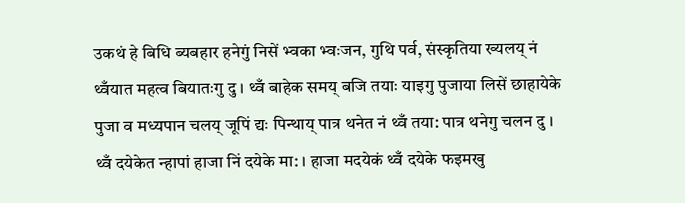उकथं हे बिधि ब्यबहार हनेगुं निसें भ्वका भ्वःजन, गुथि पर्व, संस्कृतिया ख्यलय् नं थ्वँयात महत्व बियातःगु दु । थ्वँ बाहेक समय् बजि तयाः याइगु पुजाया लिसें छाहायेके पुजा व मध्यपान चलय् जूपिं द्यः पिन्थाय् पात्र थनेत नं थ्वँ तया: पात्र थनेगु चलन दु ।            थ्वँ दयेकेत न्हापां हाजा निं दयेके मा: । हाजा मदयेकं थ्वँ दयेके फइमखु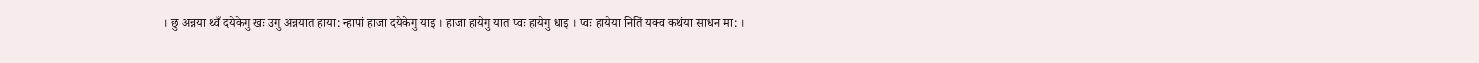। छु अन्नया थ्वँ दयेकेगु खः उगु अन्नयात हाया: न्हापां हाजा दयेकेगु याइ । हाजा हायेगु यात प्वः हायेगु धाइ । प्वः हायेया नितिं यक्व कथंया साधन मा: ।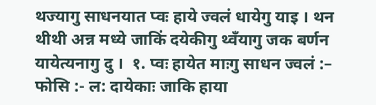थज्यागु साधनयात प्वः हाये ज्वलं धायेगु याइ । थन थीथी अन्न मध्ये जाकिं दयेकीगु थ्वँयागु जक बर्णन यायेत्यनागु दु ।  १. प्वः हायेत माःगु साधन ज्वलं :–  फोसि :- ल: दायेकाः जाकि हाया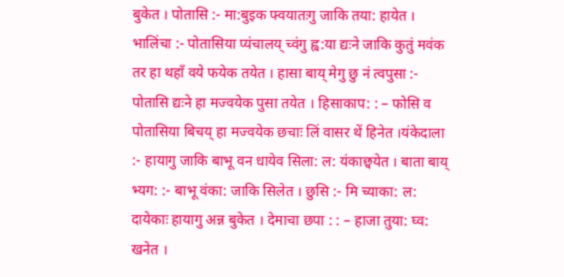बुकेत । पोतासि :- मा:बुइक फ्वयातःगु जाकि तया: हायेत । भालिंचा :- पोतासिया प्यंचालय् च्वंगु ह्व:या द्यःने जाकि कुतुं मवंक तर हा थहाँ वये फयेक तयेत । हासा बाय् मेगु छु नं त्वपुसा :- पोतासि द्यःने हा मज्वयेक पुसा तयेत । हिसाकाप: : – फोसि व पोतासिया बिचय् हा मज्वयेक छचाः लिं वासर थें हिनेत ।यंकेदाला :- हायागु जाकि बाभू वन धायेव सिला: ल: यंकाछ्वयेत । बाता बाय् भ्यग: :- बाभू वंका: जाकि सिलेत । छुसि :- मि च्याका: ल: दायेकाः हायागु अन्न बुकेत । देमाचा छपा : : – हाजा तुया: घ्व: खनेत ।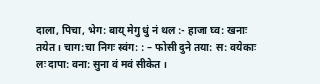दाला, पिचा, भेग: बाय् मेगु धुं नं थल :- हाजा घ्व: खनाः तयेत । चाग:चा निगः स्वंग: : – फोसी दुने तया: स: वयेकाः लः दापा: वना: सुना वं मवं सीकेत ।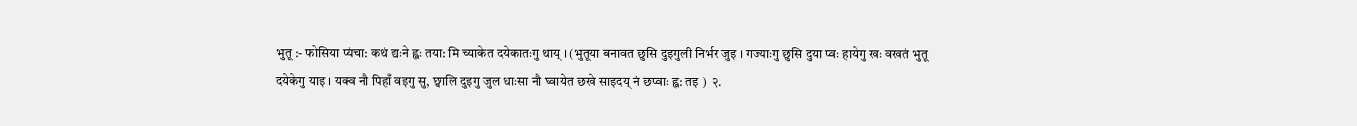भुतू :- फोसिया प्यंचा: कथं द्यःने ह्वः तया: मि च्याकेत दयेकातःगु थाय् । (भुतूया बनावत छुसि दुइगुली निर्भर जुइ । गज्याःगु छुसि दुया प्वः हायेगु खः वखतं भुतू दयेकेगु याइ । यक्व नौ पिहाँ वइगु सु, छ्वालि दुइगु जुल धाःसा नौ घ्वायेत छखे साइदय् नं छप्वाः ह्व: तइ )  २.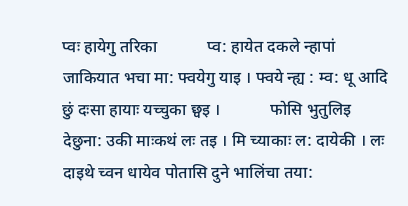प्वः हायेगु तरिका            प्व: हायेत दकले न्हापां जाकियात भचा मा: फ्वयेगु याइ । फ्वये न्ह्य : म्व: धू आदि छुं दःसा हायाः यच्चुका छ्वइ ।            फोसि भुतुलिइ देछुना: उकी माःकथं लः तइ । मि च्याकाः ल: दायेकी । लः दाइथे च्वन धायेव पोतासि दुने भालिंचा तया: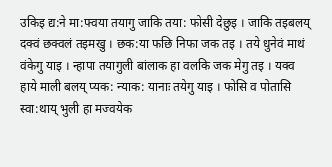उकिइ द्य:ने मा:फ्वया तयागु जाकि तया: फोसी देछुइ । जाकि तइबलय् दक्वं छक्वलं तइमखु । छक:या फछि निफा जक तइ । तये धुनेवं माथं वंकेगु याइ । न्हापा तयागुली बांलाक हा वलकि जक मेगु तइ । यक्व हाये माली बलय् प्यक: न्याक: यानाः तयेगु याइ । फोसि व पोतासि स्वा:थाय् भुली हा मज्वयेक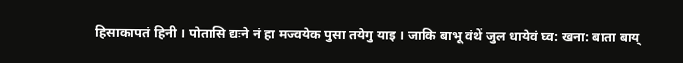हिसाकापतं हिनी । पोतासि द्यःने नं हा मज्वयेक पुसा तयेगु याइ । जाकि बाभू वंथें जुल धायेवं घ्व: खना: बाता बाय्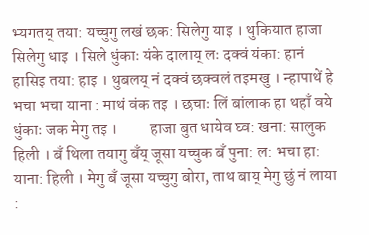भ्यगतय् तया: यच्चुगु लखं छक: सिलेगु याइ । थुकियात हाजा सिलेगु धाइ । सिले धुंकाः यंके दालाय् लः दक्वं यंका: हानं हासिइ तया: हाइ । थुबलय् नं दक्वं छक्वलं तइमखु । न्हापाथें हे भचा भचा याना : माथं वंक तइ । छचाः लिं बांलाक हा थहाँ वये धुंकाः जक मेगु तइ ।          हाजा बुत धायेव घ्व: खना: सालुक हिली । बँ थिला तयागु बँय् जूसा यच्चुक बँ पुना: ल: भचा हा: याना: हिली । मेगु बँ जूसा यच्चुगु बोरा, ताथ बाय् मेगु छुं नं लाया :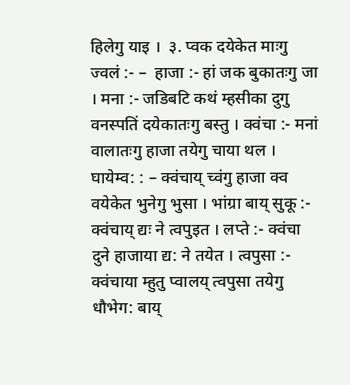हिलेगु याइ ।  ३. प्वक दयेकेत माःगु ज्वलं :- –  हाजा :- हां जक बुकातःगु जा । मना :- जडिबटि कथं म्हसीका दुगु वनस्पतिं दयेकातःगु बस्तु । क्वंचा :- मनां वालातःगु हाजा तयेगु चाया थल । घायेम्व: : – क्वंचाय् च्वंगु हाजा क्व वयेकेत भुनेगु भुसा । भांग्रा बाय् सुकू :- क्वंचाय् द्यः ने त्वपुइत । लप्ते :- क्वंचा दुने हाजाया द्य: ने तयेत । त्वपुसा :- क्वंचाया म्हुतु प्वालय् त्वपुसा तयेगु धौभेग: बाय्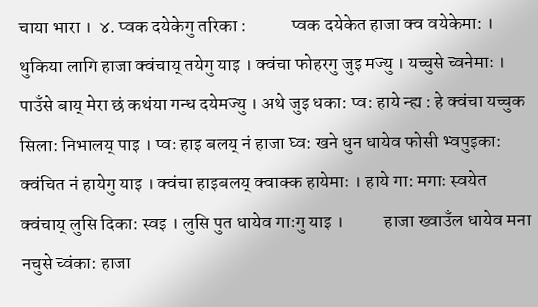चाया भारा ।  ४. प्वक दयेकेगु तरिका :            प्वक दयेकेत हाजा क्व वयेकेमा: । थुकिया लागि हाजा क्वंचाय् तयेगु याइ । क्वंचा फोहरगु जुइ मज्यु । यच्चुसे च्वनेमाः । पाउँसे बाय् मेरा छं कथंया गन्ध दयेमज्यु । अथे जुइ धका: प्व: हाये न्ह्य : हे क्वंचा यच्चुक सिला: निभालय् पाइ । प्वः हाइ बलय् नं हाजा घ्व: खने धुन धायेव फोसी भ्वपुइका: क्वंचित नं हायेगु याइ । क्वंचा हाइबलय् क्वाक्क हायेमाः । हाये गा: मगाः स्वयेत क्वंचाय् लुसि दिका: स्वइ । लुसि पुत धायेव गाःगु याइ ।           हाजा ख्वाउँल धायेव मना नचुसे च्वंका: हाजा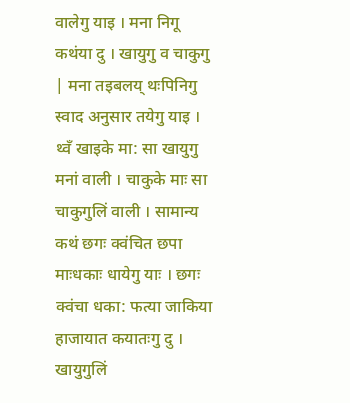वालेगु याइ । मना निगू कथंया दु । खायुगु व चाकुगु | मना तइबलय् थःपिनिगु स्वाद अनुसार तयेगु याइ । थ्वँ खाइके मा: सा खायुगु मनां वाली । चाकुके माः सा चाकुगुलिं वाली । सामान्य कथं छगः क्वंचित छपा माःधकाः धायेगु याः । छगः क्वंचा धका: फत्या जाकिया हाजायात कयातःगु दु । खायुगुलिं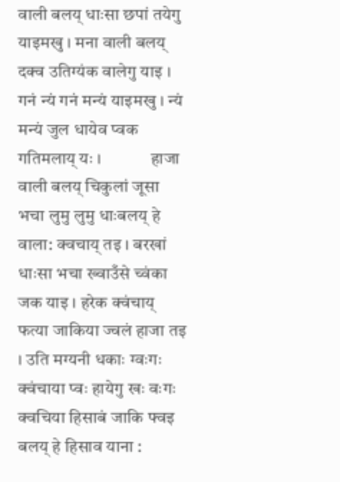वाली बलय् धाःसा छपां तयेगु याइमखु । मना वाली बलय् दक्व उतिग्यंक वालेगु याइ । गनं न्यं गनं मन्यं याइमखु । न्यं मन्यं जुल धायेव प्वक गतिमलाय् यः ।            हाजा वाली बलय् चिकुलां जूसा भचा लुमु लुमु धाःबलय् हे वाला: क्वचाय् तइ । बरखां धाःसा भचा ख्वाउँसे च्वंका जक याइ । हरेक क्वंचाय् फत्या जाकिया ज्वलं हाजा तइ । उति मग्यनी धकाः ग्वःगः क्वंचाया प्वः हायेगु खः वःगः क्वचिया हिसाबं जाकि फ्वइ बलय् हे हिसाव याना :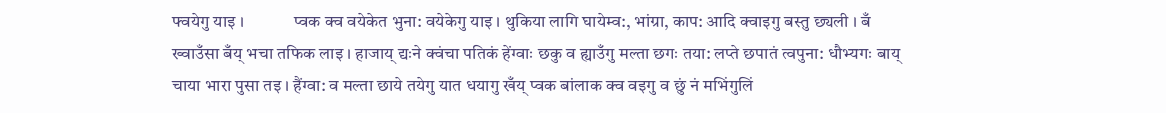फ्वयेगु याइ ।            प्वक क्व वयेकेत भुना: वयेकेगु याइ । थुकिया लागि घायेम्व:, भांग्रा, काप: आदि क्वाइगु बस्तु छ्यली । बँ ख्वाउँसा बँय् भचा तफिक लाइ । हाजाय् द्यःने क्वंचा पतिकं हेंग्वाः छकु व ह्याउँगु मल्ता छगः तया: लप्ते छपातं त्वपुना: धौभ्यगः बाय् चाया भारा पुसा तइ । हैंग्वा: व मल्ता छाये तयेगु यात धयागु खँय् प्वक बांलाक क्व वइगु व छुं नं मभिंगुलिं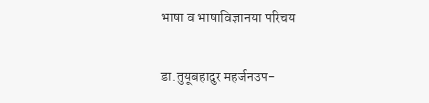भाषा व भाषाविज्ञानया परिचय

डा.तुयूबहादुर महर्जनउप-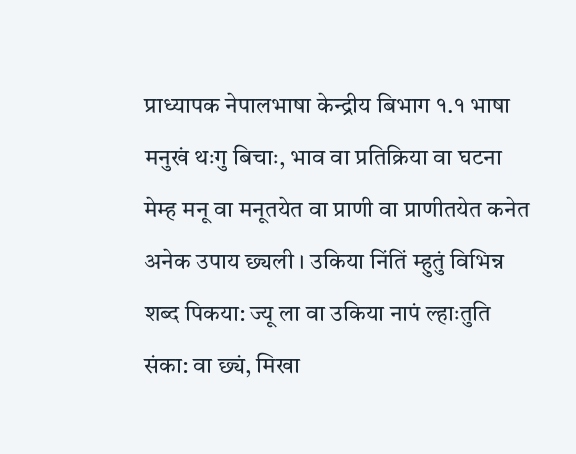प्राध्यापक नेपालभाषा केन्द्रीय बिभाग १.१ भाषा               मनुखं थःगु बिचाः, भाव वा प्रतिक्रिया वा घटना मेम्ह मनू वा मनूतयेत वा प्राणी वा प्राणीतयेत कनेत अनेक उपाय छ्यली । उकिया निंतिं म्हुतुं विभिन्न शब्द पिकया: ज्यू ला वा उकिया नापं ल्हाःतुति संका: वा छ्यं, मिखा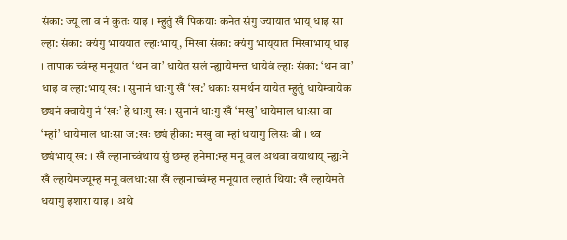संका: ज्यू ला व नं कुतः याइ । म्हुतुं खँ पिकयाः कनेत संगु ज्यायात भाय्‌ धाइ सा ल्हा: संका: क्यंगु भाययात ल्हाःभाय्‌, मिखा संका: क्यंगु भाय्‌यात मिखाभाय्‌ धाइ । तापाक च्वंम्ह मनूयात ‘थन वा’ धायेत सलं न्ह्यायेमन्त धायेवं ल्हाः संका: ‘थन वा’ धाइ व ल्हा:भाय्‌ ख: । सुनानं धाःगु खँ ‘ख:’ धकाः समर्थन यायेत म्हुतुं धायेम्वायेक छ्यनं क्वायेगु नं ‘खः’ हे धाःगु खः । सुनानं धाःगु खँ ‘मखु’ धायेमाल धाःसा वा ‘म्हां’ धायेमाल धाःसा ज:खः छ्यं हीका: मखु वा म्हां धयागु लिसः बी । थ्व छ्यंभाय्‌ ख: । खँ ल्हानाच्वंथाय सुं छम्ह हनेमा:म्ह मनू वल अथवा वयाथाय्‌ न्ह्यःने खँ ल्हायेमज्यूम्ह मनू वलधा:सा खँ ल्हानाच्वंम्ह मनूयात ल्हातं थिया: खँ ल्हायेमते धयागु इशारा याइ । अथे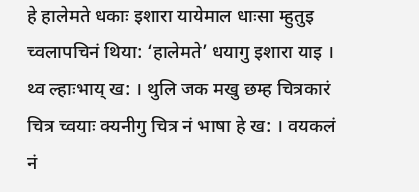हे हालेमते धकाः इशारा यायेमाल धाःसा म्हुतुइ च्वलापचिनं थिया: ‘हालेमते’ धयागु इशारा याइ । थ्व ल्हाःभाय्‌ ख: । थुलि जक मखु छम्ह चित्रकारं चित्र च्वयाः क्यनीगु चित्र नं भाषा हे ख: । वयकलं नं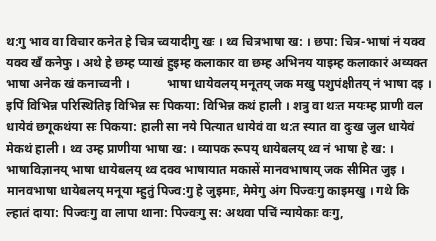थ:गु भाव वा विचार कनेत हे चित्र च्वयादीगु खः । थ्व चित्रभाषा ख: । छपा: चित्र-भाषां नं यक्व यक्व खँ कनेफु । अथे हे छम्ह प्याखं हुइम्ह कलाकार वा छम्ह अभिनय याइम्ह कलाकारं अव्यक्त भाषा अनेक खं कनाच्वनी ।            भाषा धायेवलय् मनूतय्‌ जक मखु पशुपंक्षीतय्‌ नं भाषा दइ । इपिं विभिन्न परिस्थितिइ विभिन्न सः पिकया: विभिन्न कथं हाली । शत्रु वा थःत मयःम्ह प्राणी वल धायेवं छगूकथंया सः पिकया: हाली सा नये पित्यात धायेवं वा थ:त स्यात वा दुःख जुल धायेवं मेकथं हाली । थ्व उम्ह प्राणीया भाषा ख: । व्यापक रूपय्‌ धायेबलय्‌ थ्व नं भाषा हे ख: । भाषाविज्ञानय्‌ भाषा धायेबलय्‌ थ्व दक्व भाषायात मकासें मानवभाषाय्‌ जक सीमित जुइ । मानवभाषा धायेबलय्‌ मनूया म्हुतुं पिज्व:गु हे जुइमाः, मेमेगु अंग पिज्वःगु काइमखु । गथे कि ल्हातं दाया: पिज्वःगु वा लापा थाना: पिज्वःगु स: अथवा पचिं न्यायेकाः वःगु,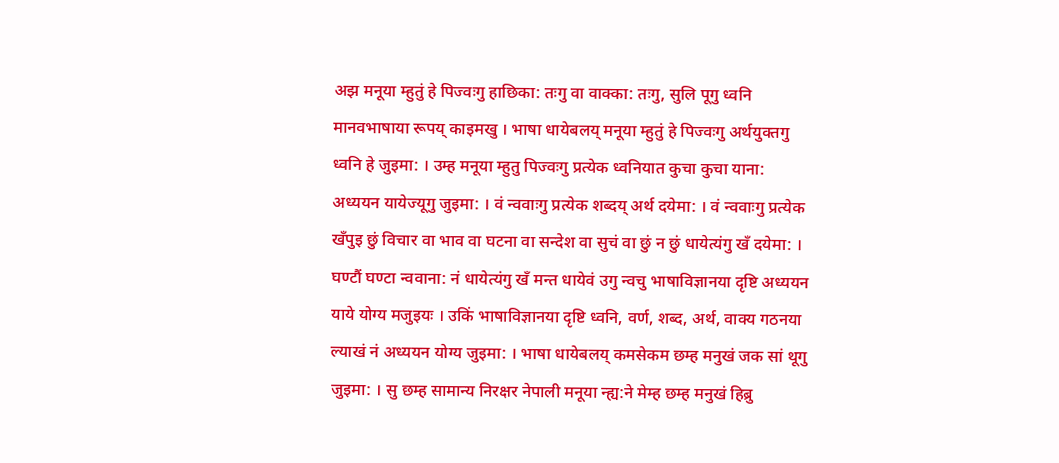अझ मनूया म्हुतुं हे पिज्वःगु हाछिका: तःगु वा वाक्का: तःगु, सुलि पूगु ध्वनि मानवभाषाया रूपय्‌ काइमखु । भाषा धायेबलय्‌ मनूया म्हुतुं हे पिज्वःगु अर्थयुक्तगु ध्वनि हे जुइमा: । उम्ह मनूया म्हुतु पिज्वःगु प्रत्येक ध्वनियात कुचा कुचा याना: अध्ययन यायेज्यूगु जुइमा: । वं न्ववाःगु प्रत्येक शब्दय्‌ अर्थ दयेमा: । वं न्ववाःगु प्रत्येक खँपुइ छुं विचार वा भाव वा घटना वा सन्देश वा सुचं वा छुं न छुं धायेत्यंगु खँ दयेमा: । घण्टौं घण्टा न्ववाना: नं धायेत्यंगु खँ मन्त धायेवं उगु न्वचु भाषाविज्ञानया दृष्टि अध्ययन याये योग्य मजुइयः । उकिं भाषाविज्ञानया दृष्टि ध्वनि, वर्ण, शब्द, अर्थ, वाक्य गठनया ल्याखं नं अध्ययन योग्य जुइमा: । भाषा धायेबलय्‌ कमसेकम छम्ह मनुखं जक सां थूगु जुइमा: । सु छम्ह सामान्य निरक्षर नेपाली मनूया न्ह्य:ने मेम्ह छम्ह मनुखं हिब्रु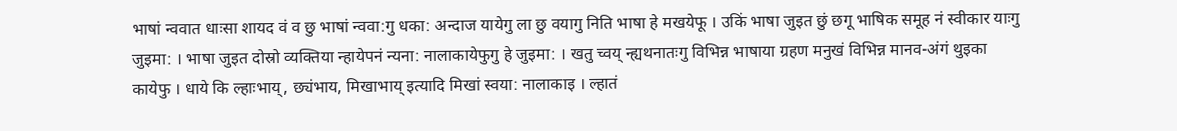भाषां न्ववात धाःसा शायद वं व छु भाषां न्ववा:गु धका: अन्दाज यायेगु ला छु वयागु निति भाषा हे मखयेफू । उकिं भाषा जुइत छुं छगू भाषिक समूह नं स्वीकार याःगु जुइमा: । भाषा जुइत दोस्रो व्यक्तिया न्हायेपनं न्यना: नालाकायेफुगु हे जुइमा: । खतु च्वय्‌ न्ह्यथनातःगु विभिन्न भाषाया ग्रहण मनुखं विभिन्न मानव-अंगं थुइका कायेफु । धाये कि ल्हाःभाय्‌, छ्यंभाय, मिखाभाय्‌ इत्यादि मिखां स्वया: नालाकाइ । ल्हातं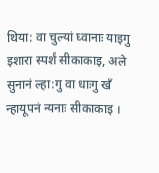थिया: वा चुल्यां घ्वानाः याइगु इशारा स्पर्शं सीकाकाइ, अले सुनानं ल्हा:गु वा धाःगु खँ न्हायूपनं न्यनाः सीकाकाइ ।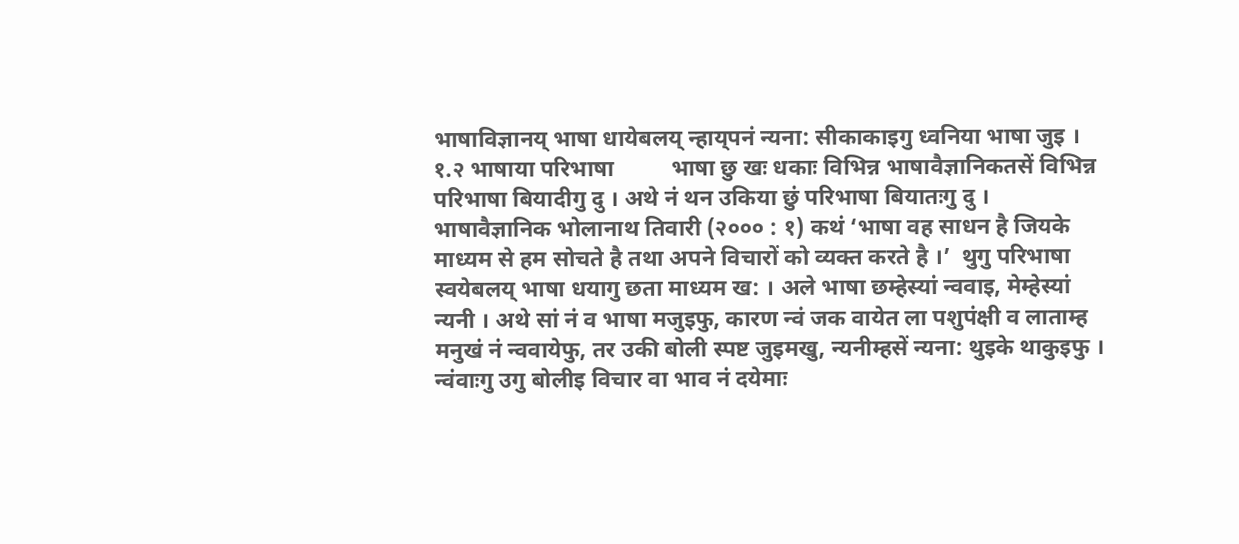भाषाविज्ञानय्‌ भाषा धायेबलय्‌ न्हाय्‌पनं न्यना: सीकाकाइगु ध्वनिया भाषा जुइ । १.२ भाषाया परिभाषा          भाषा छु खः धकाः विभिन्न भाषावैज्ञानिकतसें विभिन्न परिभाषा बियादीगु दु । अथे नं थन उकिया छुं परिभाषा बियातःगु दु । भाषावैज्ञानिक भोलानाथ तिवारी (२००० : १) कथं ‘भाषा वह साधन है जियके माध्यम से हम सोचते है तथा अपने विचारों को व्यक्त करते है ।’  थुगु परिभाषा स्वयेबलय्‌ भाषा धयागु छता माध्यम ख: । अले भाषा छम्हेस्यां न्ववाइ, मेम्हेस्यां न्यनी । अथे सां नं व भाषा मजुइफु, कारण न्वं जक वायेत ला पशुपंक्षी व लाताम्ह मनुखं नं न्ववायेफु, तर उकी बोली स्पष्ट जुइमखु, न्यनीम्हसें न्यना: थुइके थाकुइफु । न्वंवाःगु उगु बोलीइ विचार वा भाव नं दयेमाः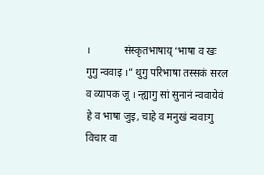।             संस्कृतभाषाय्‌ ‘भाषा व खः गुगु न्ववाइ ।” थुगु परिभाषा तस्सकं सरल व व्यापक जू । न्ह्यागु सां सुनानं न्ववायेवं हे व भाषा जुइ, चाहे व मनुखं न्ववाःगु विचार वा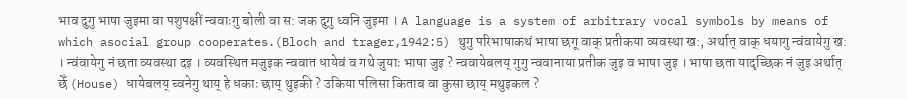भाव दुगु भाषा जुइमा वा पशुपक्षीं न्ववाःगु बोली वा स: जक दुगु ध्वनि जुइमा । A language is a system of arbitrary vocal symbols by means of which asocial group cooperates.(Bloch and trager,1942:5) थुगु परिभाषाकथं भाषा छगू वाक् प्रतीकया व्यवस्था ख:, अर्थात्‌ वाक्‌ धयागु न्वंवायेगु ख: । न्वंवायेगु नं छता व्यवस्था दइ । व्यवस्थित मजुइक न्ववात धायेवं व गथे जुयाः भाषा जुइ ? न्ववायेबलय्‌ गुगु न्ववानाया प्रतीक जुइ व भाषा जुइ । भाषा छता यादृच्छिक नं जुइ अर्थात्‌ छेँ (House) धायेबलय्‌ च्वनेगु थाय्‌ हे धकाः छाय्‌ थुइकी ? उकिया पलिसा किताब वा कुसा छाय्‌ मथुइकल ?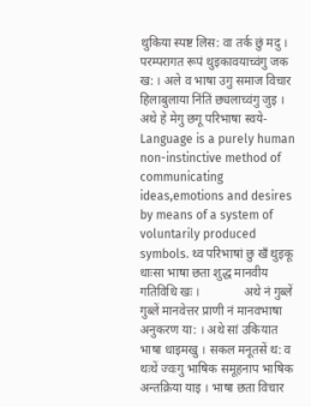थुकिया स्पष्ट लिस: वा तर्क छुं मदु । परम्परागत रूपं थुइकावयाच्वंगु जक ख: । अले व भाषा उगु समाज विचार हिलाबुलाया निंतिं छ्यलाच्वंगु जुइ । अथे हे मेगु छगू परिभाषा स्वये- Language is a purely human non-instinctive method of communicating ideas,emotions and desires by means of a system of voluntarily produced symbols. थ्व परिभाषां छु खँ थुइकू धाःसा भाषा छता शुद्ध मानवीय गतिविधि खः ।              अथे नं गुब्लें गुब्लें मानवेत्तर प्राणी नं मानवभाषा अनुकरण या: । अथे सां उकियात भाषा धाइमखु । सकल मनूतसें थ: व थःथें ज्वःगु भाषिक समूहनाप भाषिक अन्तक्रिया याइ । भाषा छता विचार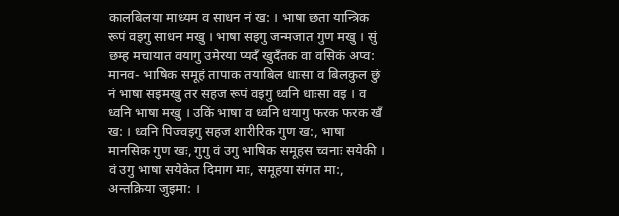कालबिलया माध्यम व साधन नं ख: । भाषा छता यान्त्रिक रूपं वइगु साधन मखु । भाषा सइगु जन्मजात गुण मखु । सुं छम्ह मचायात वयागु उमेरया प्यदँ खुदँतक वा वसिकं अप्व: मानव- भाषिक समूहं तापाक तयाबिल धाःसा व बिलकुल छुं नं भाषा सइमखु तर सहज रूपं वइगु ध्वनि धाःसा वइ । व ध्वनि भाषा मखु । उकिं भाषा व ध्वनि धयागु फरक फरक खँ ख: । ध्वनि पिज्वइगु सहज शारीरिक गुण ख:, भाषा मानसिक गुण खः, गुगु वं उगु भाषिक समूहस च्वनाः सयेकी । वं उगु भाषा सयेकेत दिमाग माः, समूहया संगत मा:, अन्तक्रिया जुइमा: ।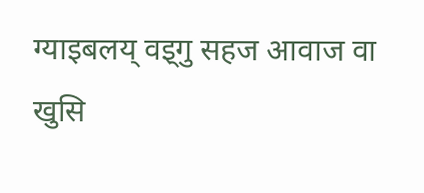ग्याइबलय्‌ वइ्गु सहज आवाज वा खुसि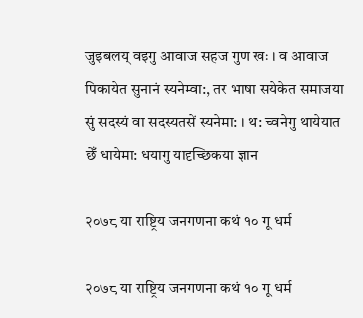जुइबलय्‌ वइगु आवाज सहज गुण खः । व आवाज पिकायेत सुनानं स्यनेम्वा:, तर भाषा सयेकेत समाजया सुं सदस्यं वा सदस्यतसें स्यनेमा: । थ: च्वनेगु थायेयात छेँ धायेमा: धयागु यादृच्छिकया ज्ञान

२०७८ या राष्ट्रिय जनगणना कथं १० गू धर्म

२०७८ या राष्ट्रिय जनगणना कथं १० गू धर्म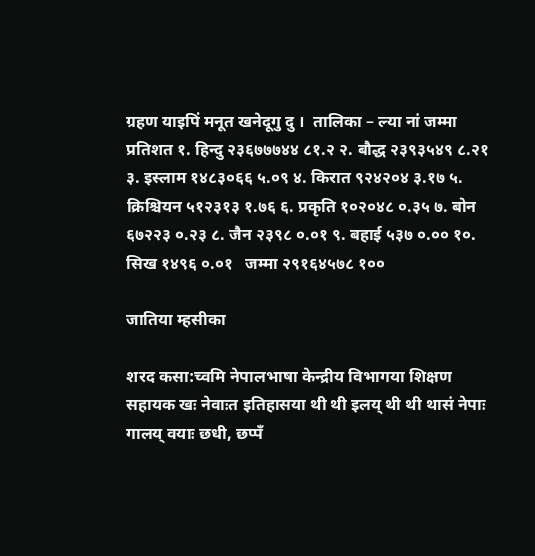ग्रहण याइपिं मनूत खनेदूगु दु ।  तालिका – ल्या नां जम्मा प्रतिशत १. हिन्दु २३६७७७४४ ८१.२ २. बौद्ध २३९३५४९ ८.२१ ३. इस्लाम १४८३०६६ ५.०९ ४. किरात ९२४२०४ ३.१७ ५. क्रिश्चियन ५१२३१३ १.७६ ६. प्रकृति १०२०४८ ०.३५ ७. बोन ६७२२३ ०.२३ ८. जैन २३९८ ०.०१ ९. बहाई ५३७ ०.०० १०. सिख १४९६ ०.०१   जम्मा २९१६४५७८ १००

जातिया म्हसीका

शरद कसा:च्वमि नेपालभाषा केन्द्रीय विभागया शिक्षण सहायक खः नेवाःत इतिहासया थी थी इलय् थी थी थासं नेपाः गालय् वयाः छधी, छप्पँ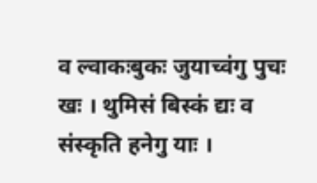व ल्वाकःबुकः जुयाच्वंगु पुचः खः । थुमिसं बिस्कं द्यः व संस्कृति हनेगु याः ।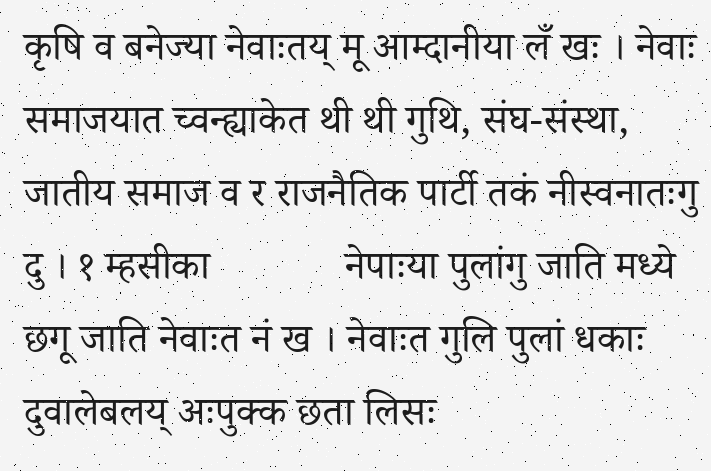कृषि व बनेज्या नेवाःतय् मू आम्दानीया लँ खः । नेवाः समाजयात च्वन्ह्याकेत थी थी गुथि, संघ-संस्था, जातीय समाज व र राजनैतिक पार्टी तकं नीस्वनातःगु दु । १ म्हसीका             नेपाःया पुलांगु जाति मध्ये छगू जाति नेवाःत नं ख । नेवाःत गुलि पुलां धकाः दुवालेबलय् अःपुक्क छता लिसः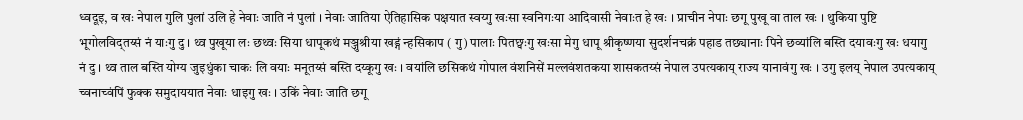ध्वदूइ, व खः नेपाल गुलि पुलां उलि हे नेवाः जाति नं पुलां । नेवाः जातिया ऐतिहासिक पक्षयात स्वय्गु खःसा स्वनिगःया आदिवासी नेवाःत हे खः । प्राचीन नेपाः छगू पुखू वा ताल खः । थुकिया पुष्टि भूगोलविद्तय्सं नं याःगु दु । थ्व पुखूया लः छथ्वः सिया धापूकथं मञ्जुश्रीया खड्गं न्हसिकाप ( गु) पालाः पितछ्वःगु खःसा मेगु धापू श्रीकृष्णया सुदर्शनचक्रं पहाड तछ्यानाः पिने छव्यांलि बस्ति दयावःगु खः धयागु नं दु । थ्व ताल बस्ति योग्य जुइधुंका चाकः लि वयाः मनूतय्सं बस्ति दय्कूगु खः । वयांलि छसिकथं गोपाल वंशनिसें मल्लवंशतकया शासकतय्सं नेपाल उपत्यकाय् राज्य यानावंगु खः । उगु इलय् नेपाल उपत्यकाय् च्वनाच्वंपिं फुक्क समुदाययात नेवाः धाइगु खः । उकिं नेवाः जाति छगू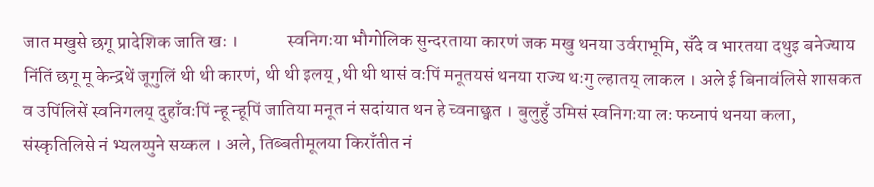जात मखुसे छगू प्रादेशिक जाति खः ।             स्वनिगःया भौगोलिक सुन्दरताया कारणं जक मखु थनया उर्वराभूमि, सँदे व भारतया दथुइ बनेज्याय निंतिं छगू मू केन्द्रथें जूगुलिं थी थी कारणं, थी थी इलय् ,थी थी थासं वःपिं मनूतयसं थनया राज्य थःगु ल्हातय् लाकल । अले ई बिनावंलिसे शासकत व उपिंलिसें स्वनिगलय् दुहाँवःपिं न्हू न्हूपिं जातिया मनूत नं सदांयात थन हे च्वनाछ्वत । बुलुहुँ उमिसं स्वनिगःया लः फय्नापं थनया कला, संस्कृतिलिसे नं भ्यलय्पुने सय्कल । अले, तिब्बतीमूलया किराँतीत नं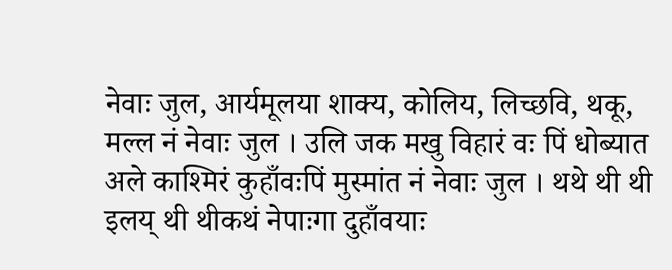नेवाः जुल, आर्यमूलया शाक्य, कोलिय, लिच्छवि, थकू, मल्ल नं नेवाः जुल । उलि जक मखु विहारं वः पिं धोब्यात अले काश्मिरं कुहाँवःपिं मुस्मांत नं नेवाः जुल । थथे थी थी इलय् थी थीकथं नेपाःगा दुहाँवयाः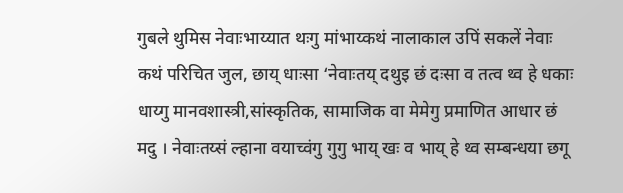गुबले थुमिस नेवाःभाय्यात थःगु मांभाय्कथं नालाकाल उपिं सकलें नेवाः कथं परिचित जुल, छाय् धाःसा ‘नेवाःतय् दथुइ छं दःसा व तत्व थ्व हे धकाः धाय्गु मानवशास्त्री,सांस्कृतिक, सामाजिक वा मेमेगु प्रमाणित आधार छं मदु । नेवाःतय्सं ल्हाना वयाच्वंगु गुगु भाय् खः व भाय् हे थ्व सम्बन्धया छगू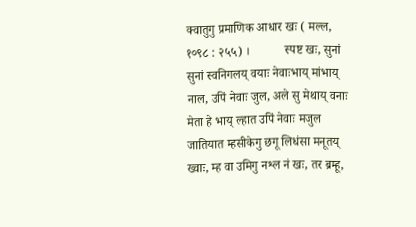क्वातुगु प्रमाणिक आधार खः ( मल्ल, १०९८ : २५५) ।           स्पष्ट खः, सुनां सुनां स्वनिगलय् वयाः नेवाःभाय् मांभाय् नाल, उपिं नेवाः जुल, अले सु मेथाय् वनाः मेता हे भाय् ल्हात उपिं नेवाः मजुल जातियात म्हसीकेगु छगू लिधंसा मनूतय् ख्वाः, म्ह वा उमिगु नश्ल नं खः, तर ब्रम्हू,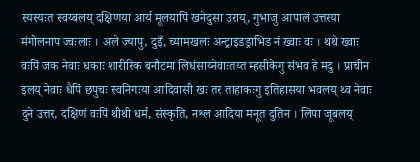स्यस्यःत स्वय्बलय् दक्षिणया आर्य मूलयापिं खनेदुसा उराय्, गुभाजु आपालं उत्तरया मंगोलनाप ज्वःलाः । अले ज्यापु, दुइँ, च्यामखलः अन्ट्राइडड्राभिड नं ख्वाः वः । थथे ख्वाः वःपिं जक नेवाः धकाः शारीरिक बनौटमा लिधंसाय्नेवाःतय्त म्हसीकेगु संभव हे मदु । प्राचीन इलय् नेवाः धैपिं छपुचः स्वनिगःया आदिवासी खः तर ताहाकःगु इतिहासया भवलय् थ्व नेवाः दुने उत्तर, दक्षिणं वःपिं थीथी धर्म, संस्कृति, नश्ल आदिया मनूत दुतिन । लिपा जूबलय्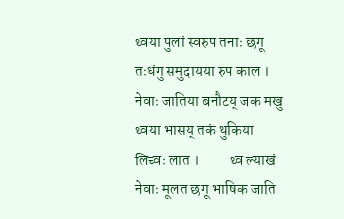थ्वया पुलां स्वरुप तनाः छगू तःधंगु समुदायया रुप काल । नेवाः जातिया बनौटय् जक मखु थ्वया भासय् तकं थुकिया लिच्वः लात ।          थ्व ल्याखं नेवाः मूलत छगू भाषिक जाति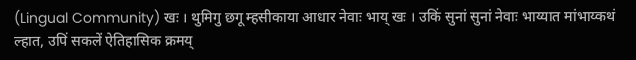(Lingual Community) खः । थुमिगु छगू म्हसीकाया आधार नेवाः भाय् खः । उकिं सुनां सुनां नेवाः भाय्यात मांभाय्कथं ल्हात, उपिं सकलें ऐतिहासिक क्रमय्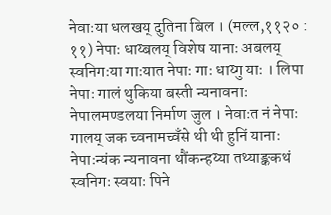नेवाःया धलखय् दुतिना बिल । (मल्ल,११२० : ११) नेपाः धाय्बलय् विशेष यानाः अबलय् स्वनिगःया गाःयात नेपाः गाः धाय्गु याः । लिपा नेपाः गालं थुकिया बस्ती न्यनावनाः नेपालमण्डलया निर्माण जुल । नेवाःत नं नेपाः गालय् जक च्वनामच्वँसे थी थी हुनिं यानाः नेपाःन्यंक न्यनावना थौंकन्हय्या तथ्याङ्ककथं स्वनिगः स्वयाः पिने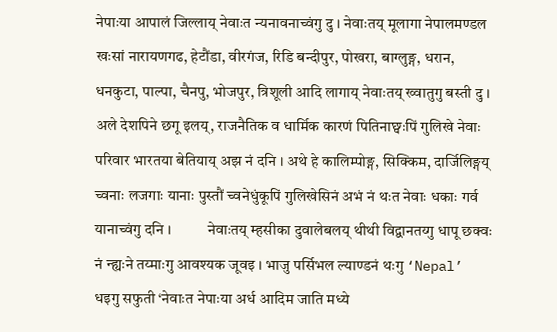नेपाःया आपालं जिल्लाय् नेवाःत न्यनावनाच्वंगु दु । नेवाःतय् मूलागा नेपालमण्डल खःसां नारायणगढ, हेटौंडा, वीरगंज, रिडि बन्दीपुर, पोखरा, बाग्लुङ्ग, धरान, धनकुटा, पाल्पा, चैनपु, भोजपुर, त्रिशूली आदि लागाय् नेवाःतय् ख्वातुगु बस्ती दु । अले देशपिने छगू इलय्, राजनैतिक व धार्मिक कारणं पितिनाछ्वःपिं गुलिखे नेवाः परिवार भारतया बेतियाय् अझ नं दनि । अथे हे कालिम्पोङ्ग, सिक्किम, दार्जिलिङ्गय् च्वनाः लजगाः यानाः पुस्तौं च्वनेधुंकूपिं गुलिखेसिनं अभं नं थःत नेवाः धकाः गर्व यानाच्वंगु दनि ।          नेवाःतय् म्हसीका दुवालेबलय् थीथी विद्वानतय्गु धापू छक्वः नं न्ह्यःने तय्माःगु आवश्यक जूवइ । भाजु पर्सिभल ल्याण्डनं थःगु ‘Nepal’ धइगु सफुती ‘नेवाःत नेपाःया अर्ध आदिम जाति मध्ये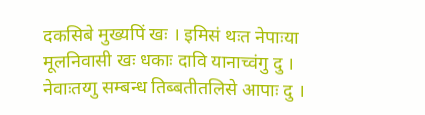दकसिबे मुख्यपिं खः । इमिसं थःत नेपाःया मूलनिवासी खः धकाः दावि यानाच्वंगु दु । नेवाःतय्गु सम्बन्ध तिब्बतीतलिसे आपाः दु ।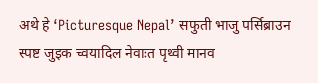अथे हे ‘Picturesque Nepal’ सफुती भाजु पर्सिब्राउन स्पष्ट जुइक च्वयादिल नेवाःत पृथ्वी मानव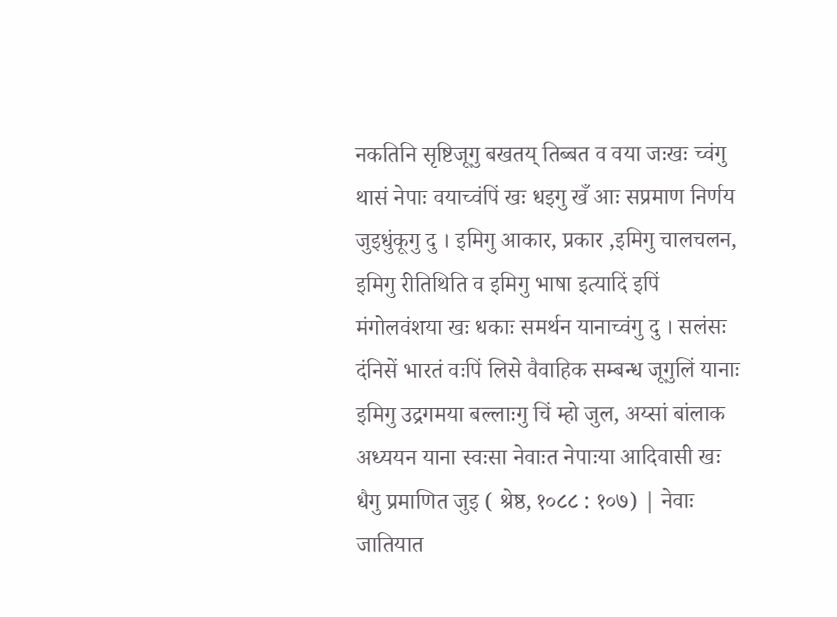नकतिनि सृष्टिजूगु बखतय् तिब्बत व वया जःखः च्वंगु थासं नेपाः वयाच्वंपिं खः धइगु खँ आः सप्रमाण निर्णय जुइधुंकूगु दु । इमिगु आकार, प्रकार ,इमिगु चालचलन, इमिगु रीतिथिति व इमिगु भाषा इत्यादिं इपिं मंगोलवंशया खः धकाः समर्थन यानाच्वंगु दु । सलंसः दंनिसें भारतं वःपिं लिसे वैवाहिक सम्बन्ध जूगुलिं यानाः इमिगु उद्रगमया बल्लाःगु चिं म्हो जुल, अय्सां बांलाक अध्ययन याना स्वःसा नेवाःत नेपाःया आदिवासी खः धैगु प्रमाणित जुइ ( श्रेष्ठ, १०८८ : १०७) | नेवाः जातियात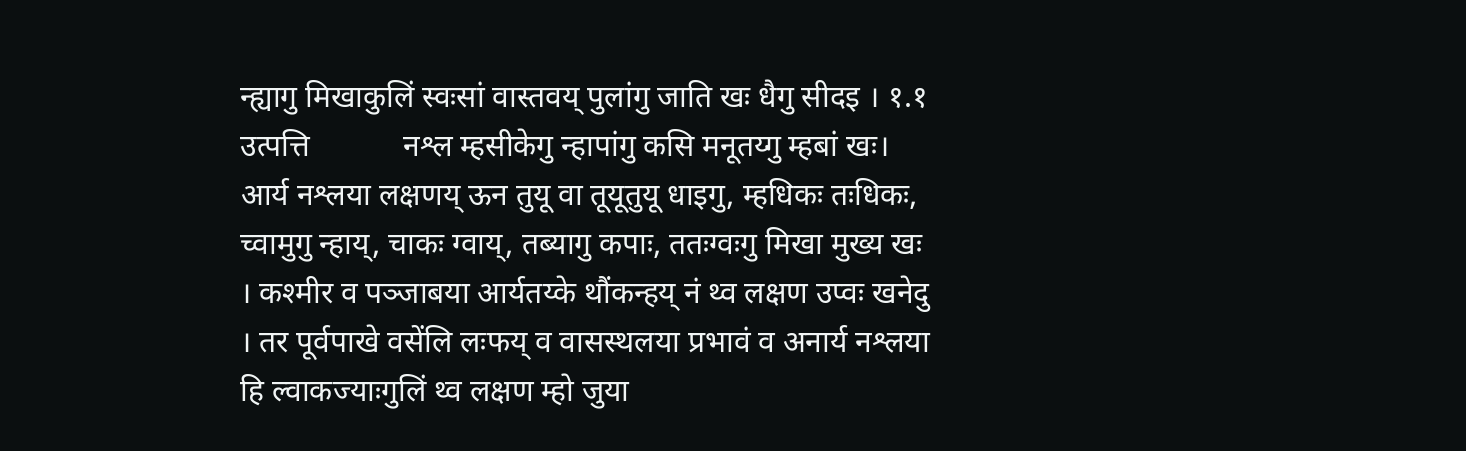न्ह्यागु मिखाकुलिं स्वःसां वास्तवय् पुलांगु जाति खः धैगु सीदइ । १.१ उत्पत्ति            नश्ल म्हसीकेगु न्हापांगु कसि मनूतय्गु म्हबां खः। आर्य नश्लया लक्षणय् ऊन तुयू वा तूयूतुयू धाइगु, म्हधिकः तःधिकः, च्वामुगु न्हाय्, चाकः ग्वाय्, तब्यागु कपाः, ततःग्वःगु मिखा मुख्य खः । कश्मीर व पञ्जाबया आर्यतय्के थौंकन्हय् नं थ्व लक्षण उप्वः खनेदु । तर पूर्वपाखे वसेंलि लःफय् व वासस्थलया प्रभावं व अनार्य नश्लया हि ल्वाकज्याःगुलिं थ्व लक्षण म्हो जुया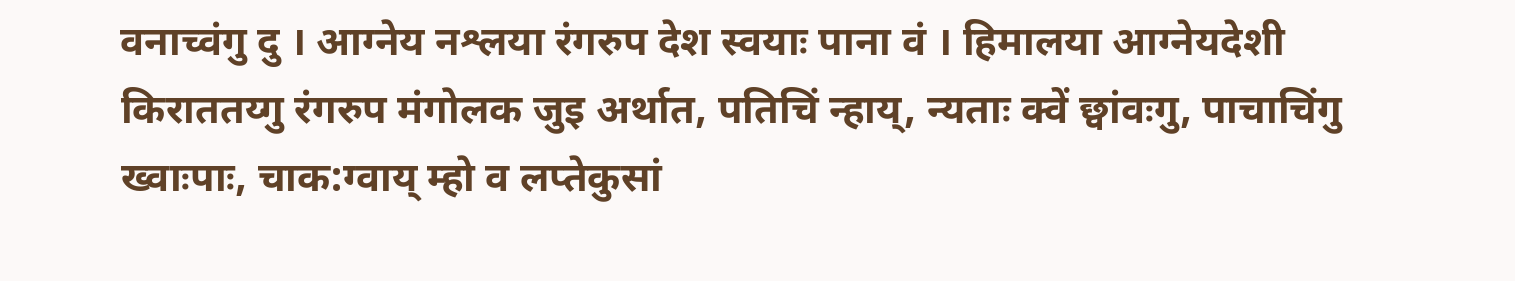वनाच्वंगु दु । आग्नेय नश्लया रंगरुप देश स्वयाः पाना वं । हिमालया आग्नेयदेशी किराततय्गु रंगरुप मंगोलक जुइ अर्थात, पतिचिं न्हाय्, न्यताः क्वें छ्वांवःगु, पाचाचिंगु ख्वाःपाः, चाक:ग्वाय् म्हो व लप्तेकुसां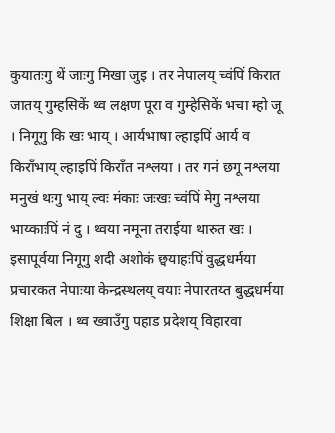कुयातःगु थें जाःगु मिखा जुइ । तर नेपालय् च्वंपिं किरात जातय् गुम्हसिकें थ्व लक्षण पूरा व गुम्हेसिकें भचा म्हो जू । निगूगु कि खः भाय् । आर्यभाषा ल्हाइपिं आर्य व किराँभाय् ल्हाइपिं किराँत नश्लया । तर गनं छगू नश्लया मनुखं थःगु भाय् ल्वः मंकाः जःखः च्वंपिं मेगु नश्लया भाय्काःपिं नं दु । थ्वया नमूना तराईया थारुत खः ।           इसापूर्वया निगूगु शदी अशोकं छ्वयाहःपिं वुद्धधर्मया प्रचारकत नेपाःया केन्द्रस्थलय् वयाः नेपारतय्त बुद्धधर्मया शिक्षा बिल । थ्व ख्वाउँगु पहाड प्रदेशय् विहारवा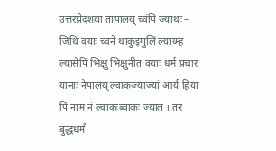उत्तरप्रेदशया तापालय् च्वंपि ज्याथः – जिथि वयाः च्वने थाकुइगुलिं ल्याय्म्ह ल्यासेपिं भिक्षु भिक्षुनीत वयाः धर्म प्रचार यानाः नेपालय् ल्वाकज्याज्यां आर्य हिया पिं नाम नं ल्वाकःब्वाकः ज्यात । तर बुद्धधर्मं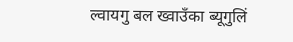ल्वायगु बल ख्वाउँका ब्यूगुलिं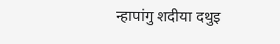न्हापांगु शदीया दथुइ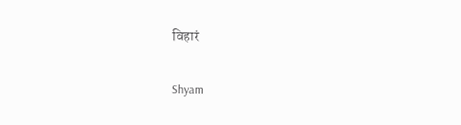विहारं

Shyam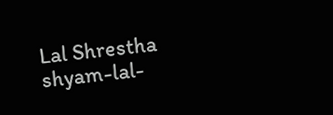Lal Shrestha
shyam-lal-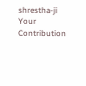shrestha-ji
Your Contribution